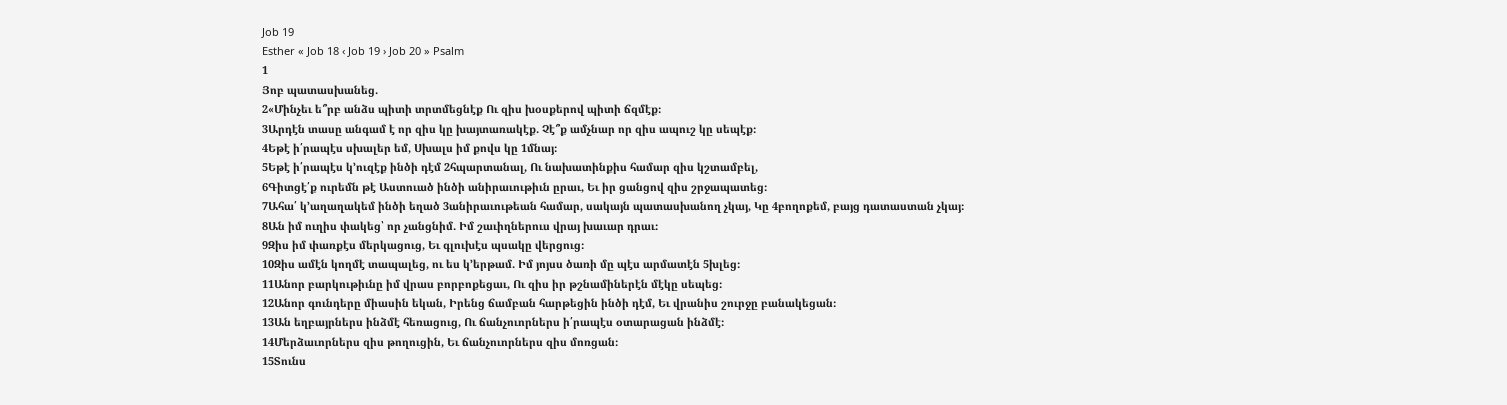Job 19
Esther « Job 18 ‹ Job 19 › Job 20 » Psalm
1
Յոբ պատասխանեց.
2«Մինչեւ ե՞րբ անձս պիտի տրտմեցնէք Ու զիս խօսքերով պիտի ճզմէք։
3Արդէն տասը անգամ է որ զիս կը խայտառակէք. Չէ՞ք ամչնար որ զիս ապուշ կը սեպէք։
4Եթէ ի՛րապէս սխալեր եմ, Սխալս իմ քովս կը 1մնայ։
5Եթէ ի՛րապէս կ’ուզէք ինծի դէմ 2հպարտանալ, Ու նախատինքիս համար զիս կշտամբել,
6Գիտցէ՛ք ուրեմն թէ Աստուած ինծի անիրաւութիւն ըրաւ, Եւ իր ցանցով զիս շրջապատեց։
7Ահա՛ կ’աղաղակեմ ինծի եղած 3անիրաւութեան համար, սակայն պատասխանող չկայ, Կը 4բողոքեմ, բայց դատաստան չկայ։
8Ան իմ ուղիս փակեց՝ որ չանցնիմ. Իմ շաւիղներուս վրայ խաւար դրաւ։
9Զիս իմ փառքէս մերկացուց, Եւ գլուխէս պսակը վերցուց։
10Զիս ամէն կողմէ տապալեց, ու ես կ’երթամ. Իմ յոյսս ծառի մը պէս արմատէն 5խլեց։
11Անոր բարկութիւնը իմ վրաս բորբոքեցաւ, Ու զիս իր թշնամիներէն մէկը սեպեց։
12Անոր գունդերը միասին եկան, Իրենց ճամբան հարթեցին ինծի դէմ, Եւ վրանիս շուրջը բանակեցան։
13Ան եղբայրներս ինձմէ հեռացուց, Ու ճանչուորներս ի՛րապէս օտարացան ինձմէ։
14Մերձաւորներս զիս թողուցին, Եւ ճանչուորներս զիս մոռցան։
15Տունս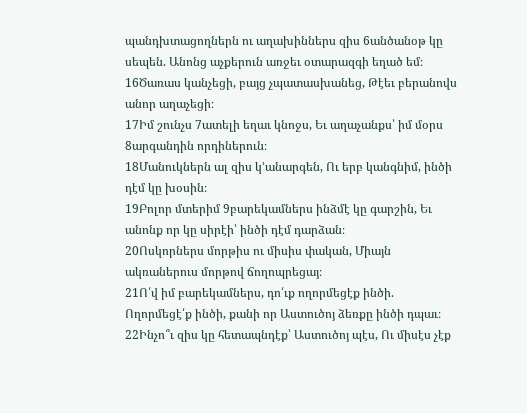պանդխտացողներն ու աղախիններս զիս 6անծանօթ կը սեպեն. Անոնց աչքերուն առջեւ օտարազգի եղած եմ։
16Ծառաս կանչեցի, բայց չպատասխանեց, Թէեւ բերանովս անոր աղաչեցի։
17Իմ շունչս 7ատելի եղաւ կնոջս, Եւ աղաչանքս՝ իմ մօրս 8արգանդին որդիներուն։
18Մանուկներն ալ զիս կ’անարգեն, Ու երբ կանգնիմ, ինծի դէմ կը խօսին։
19Բոլոր մտերիմ 9բարեկամներս ինձմէ կը գարշին, Եւ անոնք որ կը սիրէի՝ ինծի դէմ դարձան։
20Ոսկորներս մորթիս ու միսիս փական, Միայն ակռաներուս մորթով ճողոպրեցայ։
21Ո՛վ իմ բարեկամներս, դո՛ւք ողորմեցէք ինծի. Ողորմեցէ՛ք ինծի, քանի որ Աստուծոյ ձեռքը ինծի դպաւ։
22Ինչո՞ւ զիս կը հետապնդէք՝ Աստուծոյ պէս, Ու միսէս չէք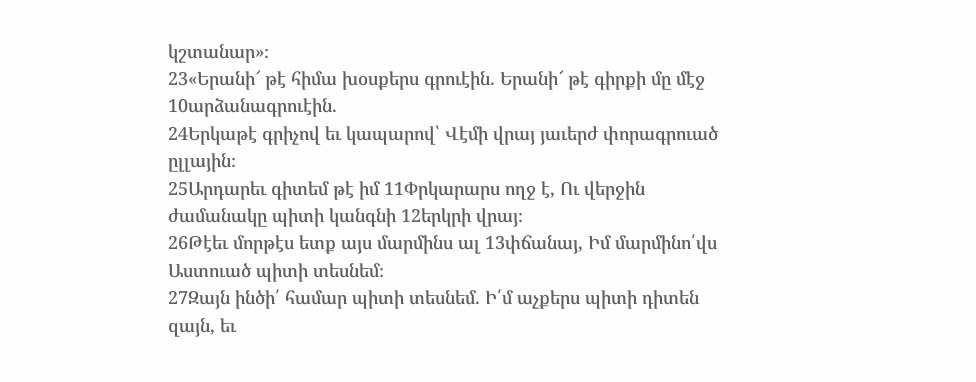կշտանար»։
23«Երանի՜ թէ հիմա խօսքերս գրուէին. Երանի՜ թէ գիրքի մը մէջ 10արձանագրուէին.
24Երկաթէ գրիչով եւ կապարով՝ Վէմի վրայ յաւերժ փորագրուած ըլլային։
25Արդարեւ գիտեմ թէ իմ 11Փրկարարս ողջ է, Ու վերջին ժամանակը պիտի կանգնի 12երկրի վրայ։
26Թէեւ մորթէս ետք այս մարմինս ալ 13փճանայ, Իմ մարմինո՛վս Աստուած պիտի տեսնեմ։
27Զայն ինծի՛ համար պիտի տեսնեմ. Ի՛մ աչքերս պիտի դիտեն զայն, եւ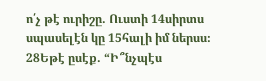ո՛չ թէ ուրիշը. Ուստի 14սիրտս սպասելէն կը 15հալի իմ ներսս։
28Եթէ ըսէք. “Ի՞նչպէս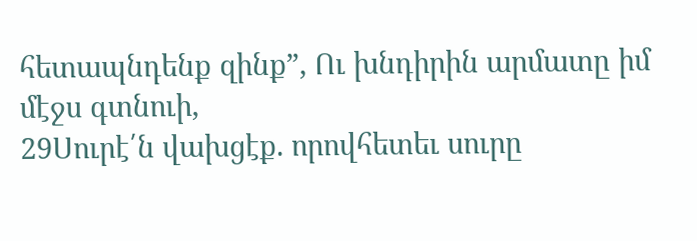հետապնդենք զինք”, Ու խնդիրին արմատը իմ մէջս գտնուի,
29Սուրէ՛ն վախցէք. որովհետեւ սուրը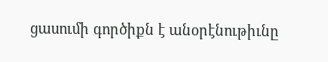ցասումի գործիքն է անօրէնութիւնը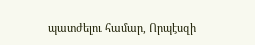պատժելու համար, Որպէսզի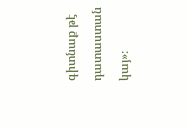գիտնաք թէ դատաստան կայ»։